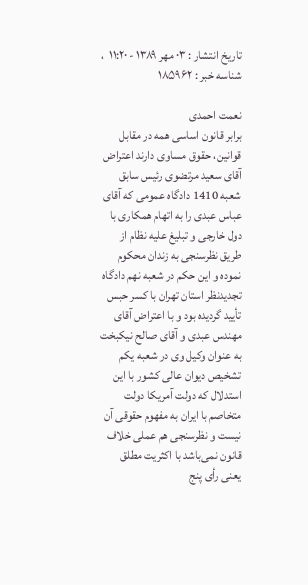تاریخ انتشار : ۰۳ مهر ۱۳۸۹ - ۱۱:۲۰  ،
شناسه خبر : ۱۸۵۹۶۲

نعمت احمدی
برابر قانون اساسی همه در مقابل قوانین، حقوق مساوی دارند اعتراض آقای سعید مرتضوی رئیس سابق شعبه 1410 دادگاه عمومی که آقای عباس عبدی را به اتهام همکاری با دول خارجی و تبلیغ علیه نظام از طریق نظرسنجی به زندان محکوم نموده و این حکم در شعبه نهم دادگاه تجدیدنظر استان تهران با کسر حبس تأیید گردیده بود و با اعتراض آقای مهندس عبدی و آقای صالح نیکبخت به عنوان وکیل وی در شعبه یکم تشخیص دیوان عالی کشور با این استدلال که دولت آمریکا دولت متخاصم با ایران به مفهوم حقوقی آن نیست و نظرسنجی هم عملی خلاف قانون نمی‌باشد با اکثریت مطلق یعنی رأی پنج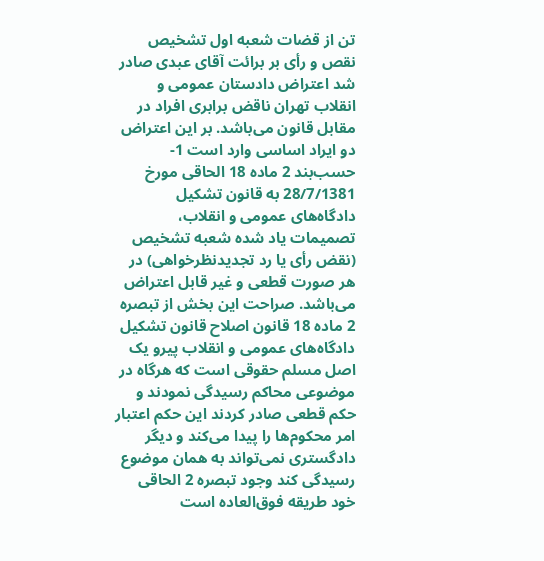تن از قضات شعبه اول تشخیص نقص و رأی بر برائت آقای عبدی صادر شد اعتراض دادستان عمومی و انقلاب تهران ناقض برابری افراد در مقابل قانون می‌باشد. بر این اعتراض دو ایراد اساسی وارد است 1- حسب‌بند 2 ماده 18 الحاقی مورخ 28/7/1381 به قانون تشکیل دادگاه‌های عمومی و انقلاب، تصمیمات یاد شده شعبه تشخیص (نقض رأی یا رد تجدیدنظرخواهی) در هر صورت قطعی و غیر قابل اعتراض می‌باشد. صراحت این بخش از تبصره 2 ماده 18 قانون اصلاح قانون تشکیل دادگاه‌های عمومی و انقلاب پیرو یک اصل مسلم حقوقی است که هرگاه در موضوعی محاکم رسیدگی نمودند و حکم قطعی صادر کردند این حکم اعتبار امر محکوم‌ها را پیدا می‌کند و دیگر دادگستری نمی‌تواند به همان موضوع رسیدگی کند وجود تبصره 2 الحاقی خود طریقه فوق‌العاده است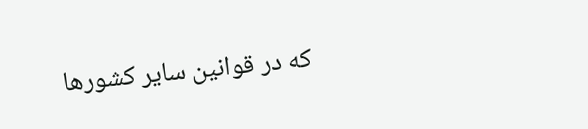که در قوانین سایر کشورها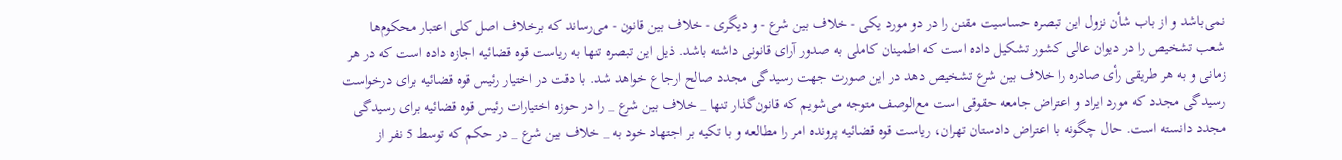نمی‌باشد و از باب شأن نزول این تبصره حساسیت مقنن را در دو مورد یکی - خلاف بین شرع - و دیگری - خلاف بین قانون - می‌رساند که برخلاف اصل کلی اعتبار محکوم‌ها شعب تشخیص را در دیوان عالی کشور تشکیل داده است که اطمینان کاملی به صدور آرای قانونی داشته باشد. ذیل این تبصره تنها به ریاست قوه قضائیه اجازه داده است که در هر زمانی و به هر طریقی رأی صادره را خلاف بین شرع تشخیص دهد در این صورت جهت رسیدگی مجدد صالح ارجاع خواهد شد. با دقت در اختیار رئیس قوه قضائیه برای درخواست رسیدگی مجدد که مورد ایراد و اعتراض جامعه حقوقی است مع‌الوصف متوجه می‌شویم که قانون‌گذار تنها _ خلاف بین شرع _ را در حوزه اختیارات رئیس قوه قضائیه برای رسیدگی مجدد دانسته است. حال چگونه با اعتراض دادستان تهران، ریاست قوه قضائیه پرونده امر را مطالعه و با تکیه بر اجتهاد خود به _ خلاف بین شرع _ در حکم که توسط 5 نفر از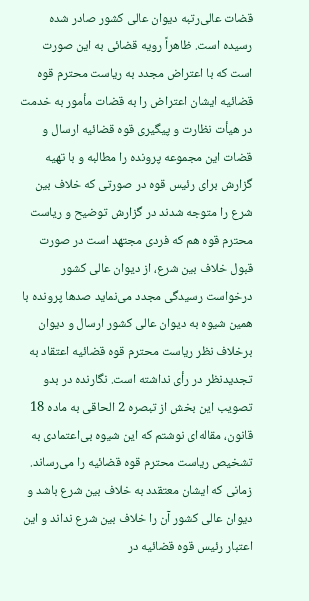قضات عالی‌رتبه دیوان عالی کشور صادر شده رسیده است. ظاهراً رویه قضائی به این صورت است که با اعتراض مجدد به ریاست محترم قوه قضائیه ایشان اعتراض را به قضات مأمور به خدمت در هیأت نظارت و پیگیری قوه قضائیه ارسال و قضات این مجموعه پرونده را مطالبه و با تهیه گزارش برای رئیس قوه در صورتی که خلاف بین شرع را متوجه شدند در گزارش توضیح و ریاست محترم قوه هم که فردی مجتهد است در صورت قبول خلاف بین شرع، از دیوان عالی کشور درخواست رسیدگی مجدد می‌نماید صدها پرونده با همین شیوه به دیوان عالی کشور ارسال و دیوان برخلاف نظر ریاست محترم قوه قضائیه اعتقاد به تجدیدنظر در رأی نداشته است. نگارنده در بدو تصویب این بخش از تبصره 2 الحاقی به ماده 18 قانون، مقاله‌ای نوشتم که این شیوه بی‌اعتمادی به تشخیص ریاست محترم قوه قضائیه را می‌رساند. زمانی که ایشان معتقدد به خلاف بین شرع باشد و دیوان عالی کشور آن را خلاف بین شرع نداند و این اعتبار رئیس قوه قضائیه در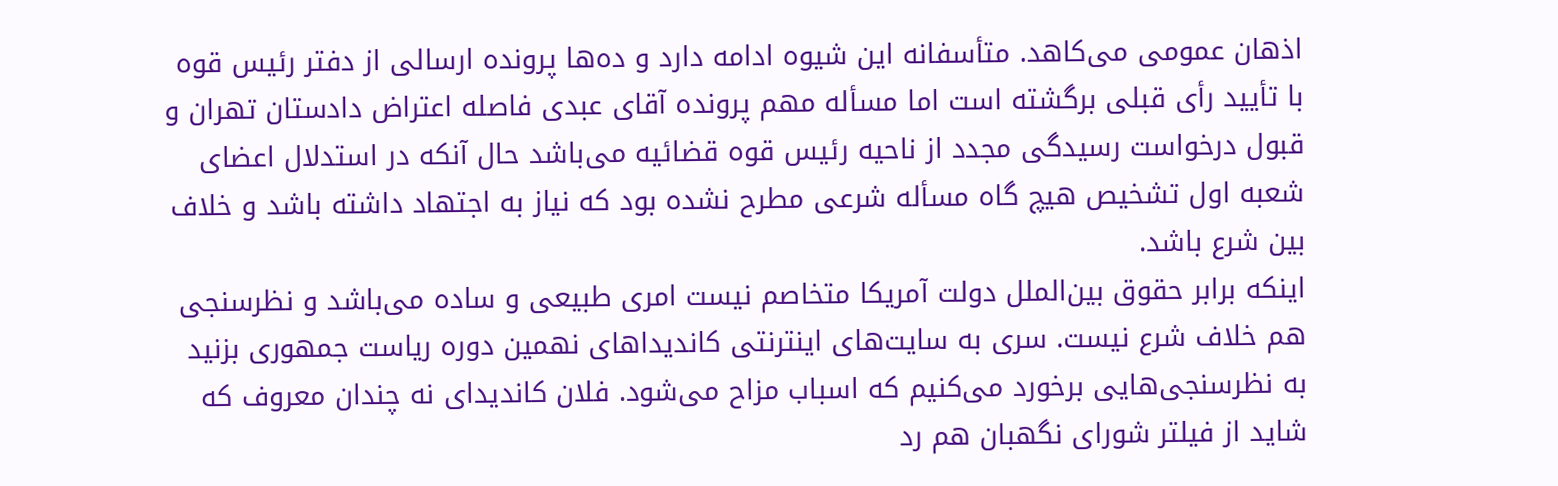اذهان عمومی می‌کاهد. متأسفانه این شیوه ادامه دارد و ده‌ها پرونده ارسالی از دفتر رئیس قوه با تأیید رأی قبلی برگشته است اما مسأله مهم پرونده آقای عبدی فاصله اعتراض دادستان تهران و قبول درخواست رسیدگی مجدد از ناحیه رئیس قوه قضائیه می‌باشد حال آنکه در استدلال اعضای شعبه اول تشخیص هیچ گاه مسأله شرعی مطرح نشده بود که نیاز به اجتهاد داشته باشد و خلاف بین شرع باشد.
اینکه برابر حقوق بین‌الملل دولت آمریکا متخاصم نیست امری طبیعی و ساده می‌باشد و نظرسنجی هم خلاف شرع نیست. سری به سایت‌های اینترنتی کاندیداهای نهمین دوره ریاست جمهوری بزنید به نظرسنجی‌هایی برخورد می‌کنیم که اسباب مزاح می‌شود. فلان کاندیدای نه چندان معروف که شاید از فیلتر شورای نگهبان هم رد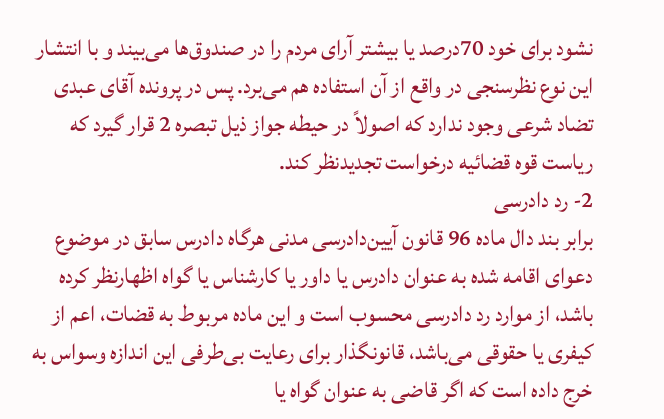نشود برای خود 70درصد یا بیشتر آرای مردم را در صندوق‌ها می‌بیند و با انتشار این نوع نظرسنجی در واقع از آن استفاده هم می‌برد. پس در پرونده آقای عبدی تضاد شرعی وجود ندارد که اصولاً در حیطه جواز ذیل تبصره 2 قرار گیرد که ریاست قوه قضائیه درخواست تجدیدنظر کند.
2- رد دادرسی
برابر بند دال ماده 96 قانون آیین‌دادرسی مدنی هرگاه دادرس سابق در موضوع دعوای اقامه شده به عنوان دادرس یا داور یا کارشناس یا گواه اظهارنظر کرده باشد، از موارد رد دادرسی محسوب است و این ماده مربوط به قضات، اعم از کیفری یا حقوقی می‌باشد، قانونگذار برای رعایت بی‌طرفی این اندازه وسواس به خرج داده است که اگر قاضی به عنوان گواه یا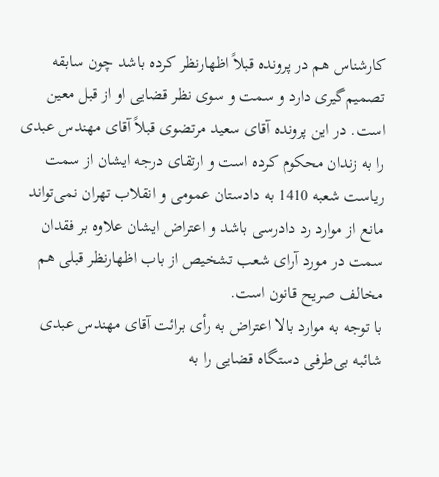کارشناس هم در پرونده قبلاً اظهارنظر کرده باشد چون سابقه تصمیم‌گیری دارد و سمت و سوی نظر قضایی او از قبل معین است. در این پرونده آقای سعید مرتضوی قبلاً آقای مهندس عبدی را به زندان محکوم کرده است و ارتقای درجه ایشان از سمت ریاست شعبه 1410 به دادستان عمومی و انقلاب تهران نمی‌تواند مانع از موارد رد دادرسی باشد و اعتراض ایشان علاوه بر فقدان سمت در مورد آرای شعب تشخیص از باب اظهارنظر قبلی هم مخالف صریح قانون است.
با توجه به موارد بالا اعتراض به رأی برائت آقای مهندس عبدی شائبه بی‌طرفی دستگاه قضایی را به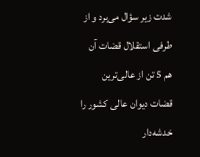شدت زیر سؤال می‌برد و از طرفی استقلال قضات آن هم 5 تن از عالی‌ترین قضات دیوان عالی کشور را خدشه‌دار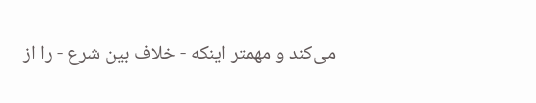می‌کند و مهمتر اینکه - خلاف بین شرع - را از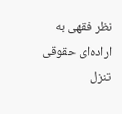نظر فقهی به اراده‌ای حقوقی تنزل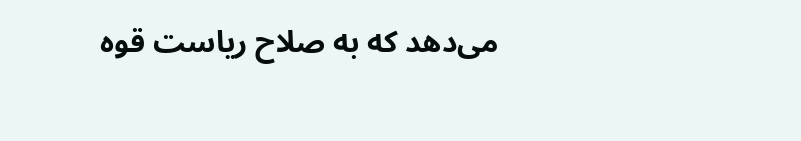می‌دهد که به صلاح ریاست قوه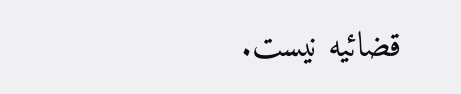قضائیه نیست.